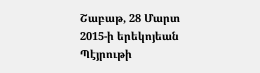Շաբաթ, 28 Մարտ 2015-ի երեկոյեան Պէյրութի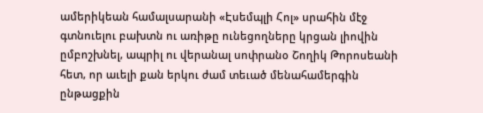ամերիկեան համալսարանի «Էսեմպլի Հոլ» սրահին մէջ գտնուելու բախտն ու առիթը ունեցողները կրցան լիովին ըմբոշխնել, ապրիլ ու վերանալ սոփրանօ Շողիկ Թորոսեանի հետ, որ աւելի քան երկու ժամ տեւած մենահամերգին ընթացքին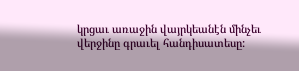կրցաւ առաջին վայրկեանէն մինչեւ վերջինը գրաւել հանդիսատեսը: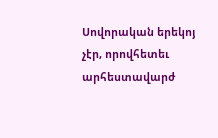Սովորական երեկոյ չէր, որովհետեւ արհեստավարժ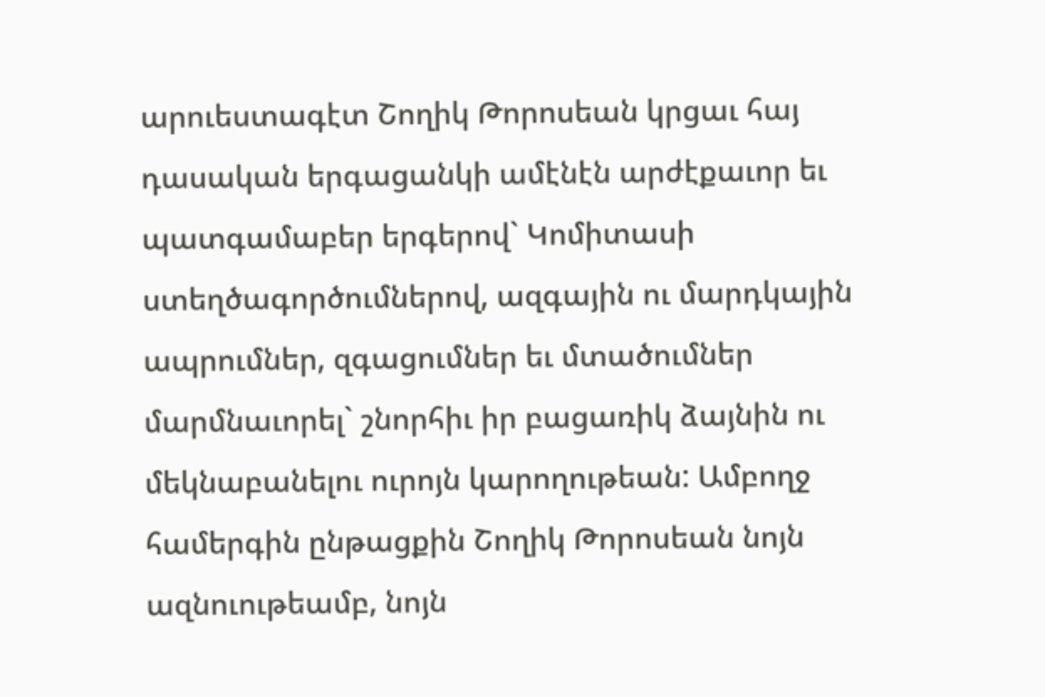արուեստագէտ Շողիկ Թորոսեան կրցաւ հայ դասական երգացանկի ամէնէն արժէքաւոր եւ պատգամաբեր երգերով` Կոմիտասի ստեղծագործումներով, ազգային ու մարդկային ապրումներ, զգացումներ եւ մտածումներ մարմնաւորել` շնորհիւ իր բացառիկ ձայնին ու մեկնաբանելու ուրոյն կարողութեան: Ամբողջ համերգին ընթացքին Շողիկ Թորոսեան նոյն ազնուութեամբ, նոյն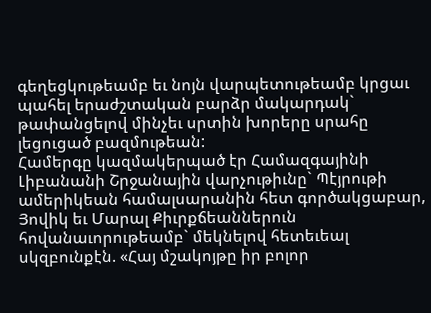գեղեցկութեամբ եւ նոյն վարպետութեամբ կրցաւ պահել երաժշտական բարձր մակարդակ` թափանցելով մինչեւ սրտին խորերը սրահը լեցուցած բազմութեան:
Համերգը կազմակերպած էր Համազգայինի Լիբանանի Շրջանային վարչութիւնը` Պէյրութի ամերիկեան համալսարանին հետ գործակցաբար, Յովիկ եւ Մարալ Քիւրքճեաններուն հովանաւորութեամբ` մեկնելով հետեւեալ սկզբունքէն. «Հայ մշակոյթը իր բոլոր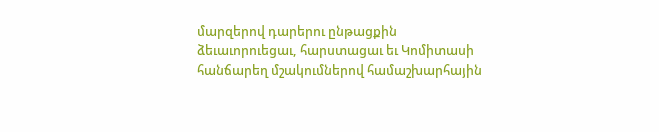մարզերով դարերու ընթացքին ձեւաւորուեցաւ, հարստացաւ եւ Կոմիտասի հանճարեղ մշակումներով համաշխարհային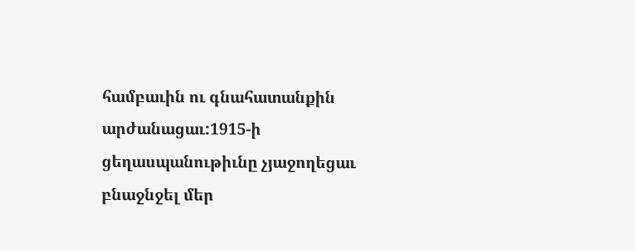համբաւին ու գնահատանքին արժանացաւ:1915-ի ցեղասպանութիւնը չյաջողեցաւ բնաջնջել մեր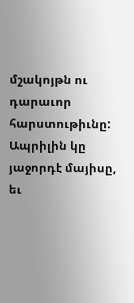մշակոյթն ու դարաւոր հարստութիւնը: Ապրիլին կը յաջորդէ մայիսը, եւ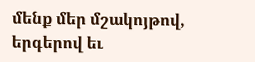մենք մեր մշակոյթով, երգերով եւ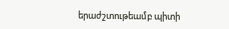երաժշտութեամբ պիտի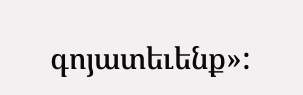գոյատեւենք»: